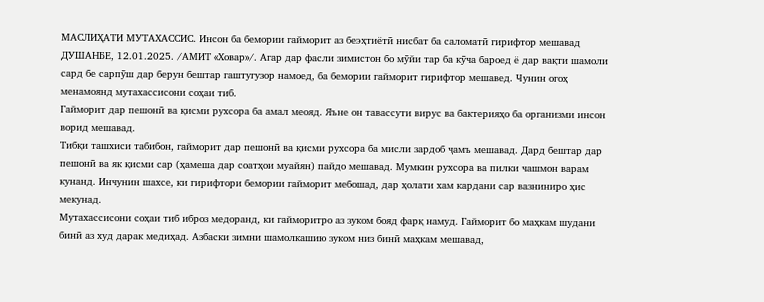МАСЛИҲАТИ МУТАХАССИС. Инсон ба бемории гайморит аз беэҳтиётӣ нисбат ба саломатӣ гирифтор мешавад
ДУШАНБЕ, 12.01.2025. /АМИТ «Ховар»/. Агар дар фасли зимистон бо мӯйи тар ба кӯча бароед ё дар вақти шамоли сард бе сарпӯш дар берун бештар гаштугузор намоед, ба бемории гайморит гирифтор мешавед. Чунин огоҳ менамоянд мутахассисони соҳаи тиб.
Гайморит дар пешонӣ ва қисми рухсора ба амал меояд. Яъне он тавассути вирус ва бактерияҳо ба организми инсон ворид мешавад.
Тибқи ташхиси табибон, гайморит дар пешонӣ ва қисми рухсора ба мисли зардоб ҷамъ мешавад. Дард бештар дар пешонӣ ва як қисми сар (ҳамеша дар соатҳои муайян) пайдо мешавад. Мумкин рухсора ва пилки чашмон варам кунанд. Инчунин шахсе, ки гирифтори бемории гайморит мебошад, дар ҳолати хам кардани сар вазниниро ҳис мекунад.
Мутахассисони соҳаи тиб иброз медоранд, ки гайморитро аз зуком бояд фарқ намуд. Гайморит бо маҳкам шудани бинӣ аз худ дарак медиҳад. Азбаски зимни шамолкашию зуком низ бинӣ маҳкам мешавад,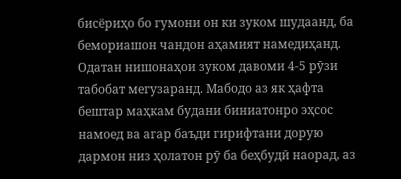бисёриҳо бо гумони он ки зуком шудаанд, ба бемориашон чандон аҳамият намедиҳанд. Одатан нишонаҳои зуком давоми 4-5 рӯзи табобат мегузаранд. Мабодо аз як ҳафта бештар маҳкам будани биниатонро эҳсос намоед ва агар баъди гирифтани дорую дармон низ ҳолатон рӯ ба беҳбудӣ наорад, аз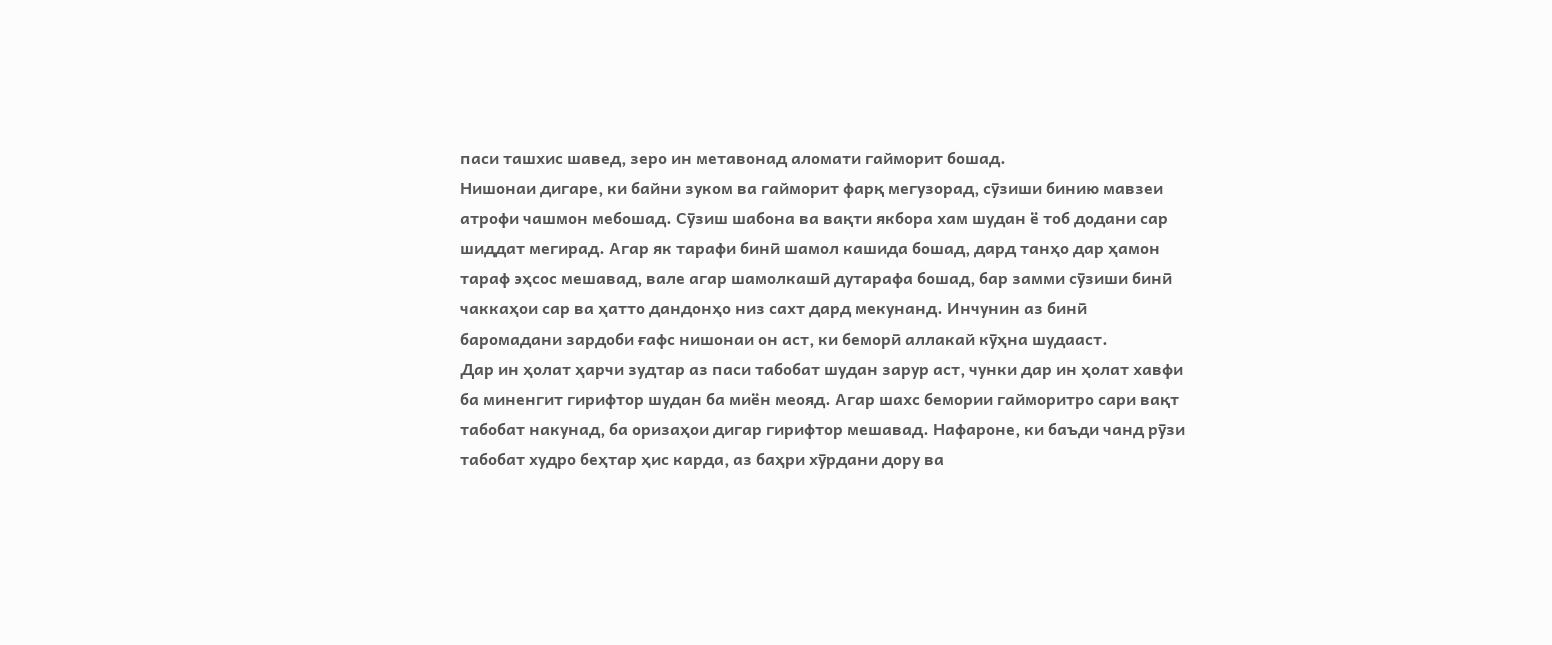паси ташхис шавед, зеро ин метавонад аломати гайморит бошад.
Нишонаи дигаре, ки байни зуком ва гайморит фарқ мегузорад, сӯзиши бинию мавзеи атрофи чашмон мебошад. Сӯзиш шабона ва вақти якбора хам шудан ё тоб додани сар шиддат мегирад. Агар як тарафи бинӣ шамол кашида бошад, дард танҳо дар ҳамон тараф эҳсос мешавад, вале агар шамолкашӣ дутарафа бошад, бар замми сӯзиши бинӣ чаккаҳои сар ва ҳатто дандонҳо низ сахт дард мекунанд. Инчунин аз бинӣ баромадани зардоби ғафс нишонаи он аст, ки беморӣ аллакай кӯҳна шудааст.
Дар ин ҳолат ҳарчи зудтар аз паси табобат шудан зарур аст, чунки дар ин ҳолат хавфи ба миненгит гирифтор шудан ба миён меояд. Агар шахс бемории гайморитро сари вақт табобат накунад, ба оризаҳои дигар гирифтор мешавад. Нафароне, ки баъди чанд рӯзи табобат худро беҳтар ҳис карда, аз баҳри хӯрдани дору ва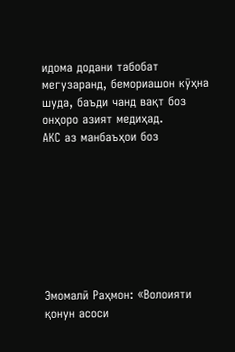идома додани табобат мегузаранд, бемориашон кӯҳна шуда, баъди чанд вақт боз онҳоро азият медиҳад.
АКС аз манбаъҳои боз








Эмомалӣ Раҳмон: «Волоияти қонун асоси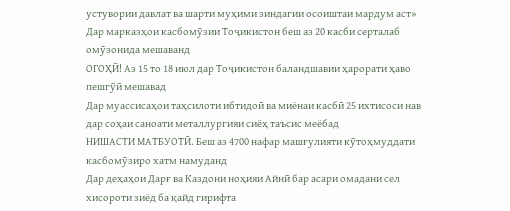устувории давлат ва шарти муҳими зиндагии осоиштаи мардум аст»
Дар марказҳои касбомӯзии Тоҷикистон беш аз 20 касби серталаб омӯзонида мешаванд
ОГОҲӢ! Аз 15 то 18 июл дар Тоҷикистон баландшавии ҳарорати ҳаво пешгӯӣ мешавад
Дар муассисаҳои таҳсилоти ибтидоӣ ва миёнаи касбӣ 25 ихтисоси нав дар соҳаи саноати металлургияи сиёҳ таъсис меёбад
НИШАСТИ МАТБУОТӢ. Беш аз 4700 нафар машғулияти кӯтоҳмуддати касбомӯзиро хатм намуданд
Дар деҳаҳои Дарғ ва Каздони ноҳияи Айнӣ бар асари омадани сел хисороти зиёд ба қайд гирифта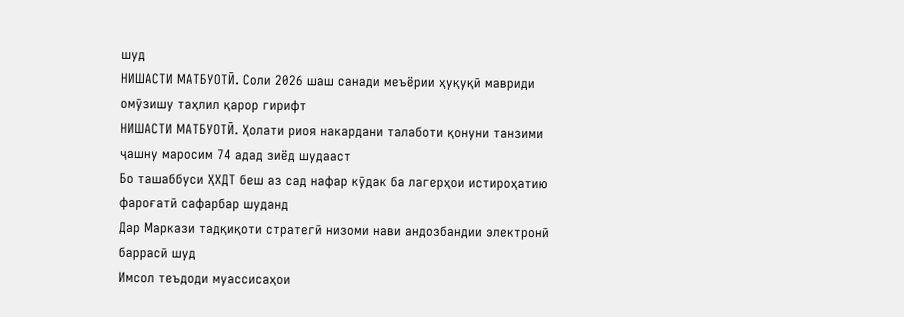шуд
НИШАСТИ МАТБУОТӢ. Соли 2026 шаш санади меъёрии ҳуқуқӣ мавриди омӯзишу таҳлил қарор гирифт
НИШАСТИ МАТБУОТӢ. Ҳолати риоя накардани талаботи қонуни танзими ҷашну маросим 74 адад зиёд шудааст
Бо ташаббуси ҲХДТ беш аз сад нафар кӯдак ба лагерҳои истироҳатию фароғатӣ сафарбар шуданд
Дар Маркази тадқиқоти стратегӣ низоми нави андозбандии электронӣ баррасӣ шуд
Имсол теъдоди муассисаҳои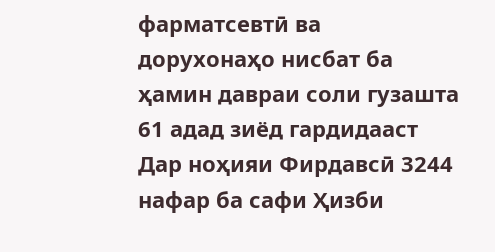фарматсевтӣ ва дорухонаҳо нисбат ба ҳамин давраи соли гузашта 61 адад зиёд гардидааст
Дар ноҳияи Фирдавсӣ 3244 нафар ба сафи Ҳизби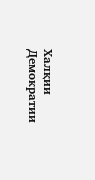Халқии Демократии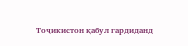Тоҷикистон қабул гардиданд